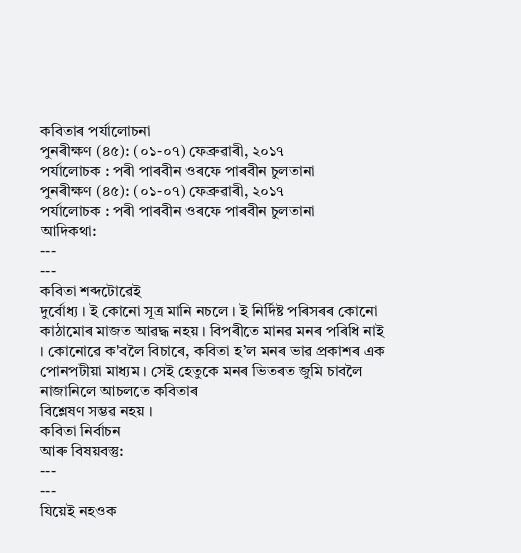কবিতাৰ পৰ্যালোচনা
পুনৰীক্ষণ (৪৫): (০১-০৭) ফেব্ৰুৱাৰী, ২০১৭
পৰ্যালোচক : পৰী পাৰবীন ওৰফে পাৰবীন চুলতানা
পুনৰীক্ষণ (৪৫): (০১-০৭) ফেব্ৰুৱাৰী, ২০১৭
পৰ্যালোচক : পৰী পাৰবীন ওৰফে পাৰবীন চুলতানা
আদিকথা:
---
---
কবিতা শব্দটোৱেই
দুৰ্বোধ্য । ই কোনো সূত্ৰ মানি নচলে । ই নিৰ্দিষ্ট পৰিসৰৰ কোনো কাঠামোৰ মাজত আৱদ্ধ নহয় । বিপৰীতে মানৱ মনৰ পৰিধি নাই
। কোনোৱে ক'বলৈ বিচাৰে, কবিতা হ’ল মনৰ ভাৱ প্ৰকাশৰ এক পোনপটীয়া মাধ্যম । সেই হেতুকে মনৰ ভিতৰত জুমি চাবলৈ নাজানিলে আচলতে কবিতাৰ
বিশ্লেষণ সম্ভৱ নহয় ।
কবিতা নিৰ্বাচন
আৰু বিষয়বস্তু:
---
---
যিয়েই নহওক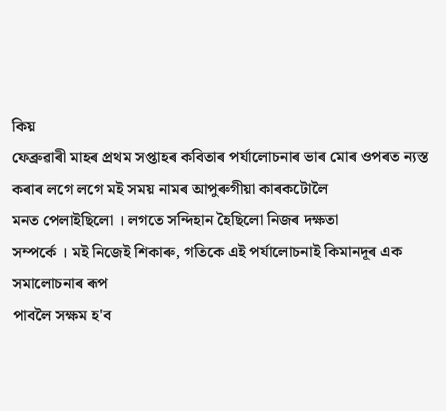কিয়
ফেব্ৰুৱাৰী মাহৰ প্ৰথম সপ্তাহৰ কবিতাৰ পৰ্যালোচনাৰ ভাৰ মোৰ ওপৰত ন্যস্ত কৰাৰ লগে লগে মই সময় নামৰ আপুৰুগীয়া কাৰকটোলৈ
মনত পেলাইছিলো । লগতে সন্দিহান হৈছিলো নিজৰ দক্ষতা
সম্পৰ্কে । মই নিজেই শিকাৰু, গতিকে এই পৰ্যালোচনাই কিমানদূৰ এক সমালোচনাৰ ৰূপ
পাবলৈ সক্ষম হ'ব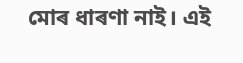মোৰ ধাৰণা নাই। এই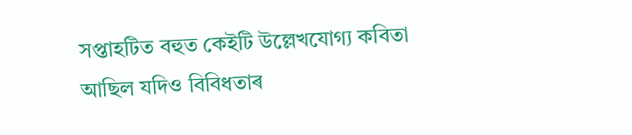সপ্তাহটিত বহুত কেইটি উল্লেখযোগ্য কবিতা
আছিল যদিও বিবিধতাৰ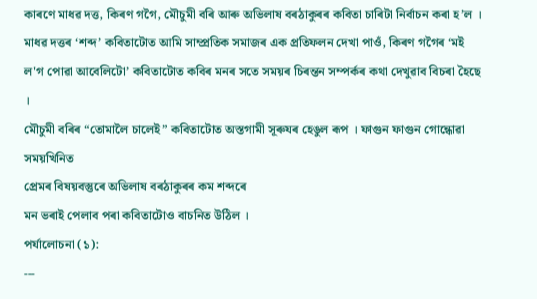কাৰণে মাধৱ দত্ত, কিৰণ গগৈ, মৌচুমী বৰি আৰু অভিলাষ বৰঠাকুৰৰ কবিতা চাৰিটা নিৰ্বাচন কৰা হ’ল । মাধৱ দত্তৰ ‘শব্দ’ কবিতাটোত আমি সাম্প্ৰতিক সমাজৰ এক প্ৰতিফলন দেখা পাওঁ, কিৰণ গগৈৰ ‘মই ল'গ পোৱা আবেলিটো’ কবিতাটোত কবিৰ মনৰ সতে সময়ৰ চিৰন্তন সম্পৰ্কৰ কথা দেখুৱাব বিচৰা হৈছে ।
মৌচুমী বৰিৰ “তোমালৈ চালেই” কবিতাটোত অস্তগামী সূৰুযৰ হেঙুল ৰূপ । ফাগুন ফাগুন গোন্ধোৱা সময়খিনিত
প্ৰেমৰ বিষয়বস্তুৰে অভিলাষ বৰঠাকুৰৰ কম শব্দৰে
মন ভৰাই পেলাব পৰা কবিতাটোও বাচনিত উঠিল ।
পৰ্যালোচনা (১):
---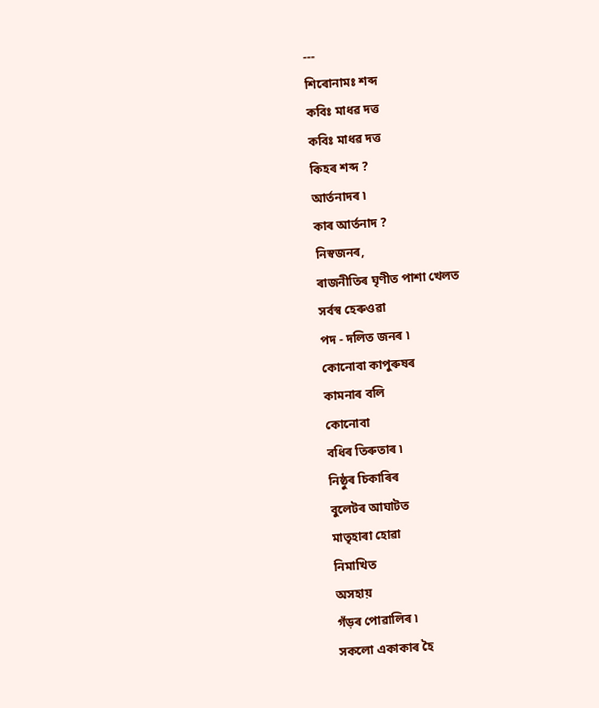---
শিৰোনামঃ শব্দ
কবিঃ মাধৱ দত্ত
কবিঃ মাধৱ দত্ত
কিহৰ শব্দ ?
আৰ্তনাদৰ ৷
কাৰ আৰ্তনাদ ?
নিস্বজনৰ,
ৰাজনীতিৰ ঘৃণীত পাশা খেলত
সৰ্বস্ব হেৰুওৱা
পদ - দলিত জনৰ ৷
কোনোবা কাপুৰুষৰ
কামনাৰ বলি
কোনোবা
বধিৰ তিৰুতাৰ ৷
নিষ্ঠুৰ চিকাৰিৰ
বুলেটৰ আঘাটত
মাতৃহাৰা হোৱা
নিমাখিত
অসহায়
গঁড়ৰ পোৱালিৰ ৷
সকলো একাকাৰ হৈ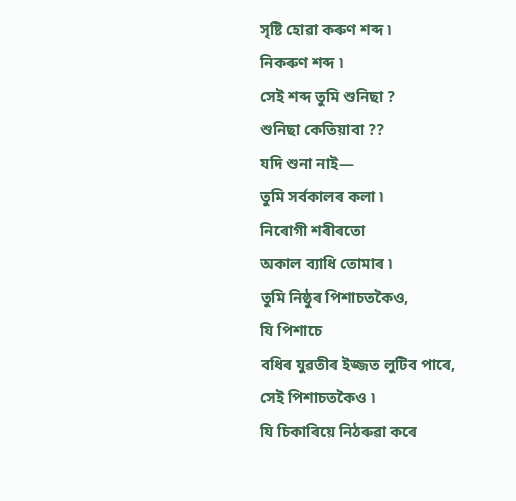সৃষ্টি হোৱা কৰুণ শব্দ ৷
নিকৰুণ শব্দ ৷
সেই শব্দ তুমি শুনিছা ?
শুনিছা কেতিয়াবা ??
যদি শুনা নাই—
তুমি সৰ্বকালৰ কলা ৷
নিৰোগী শৰীৰতো
অকাল ব্যাধি তোমাৰ ৷
তুমি নিষ্ঠুৰ পিশাচতকৈও,
যি পিশাচে
বধিৰ যুৱতীৰ ইজ্জত লুটিব পাৰে,
সেই পিশাচতকৈও ৷
যি চিকাৰিয়ে নিঠৰুৱা কৰে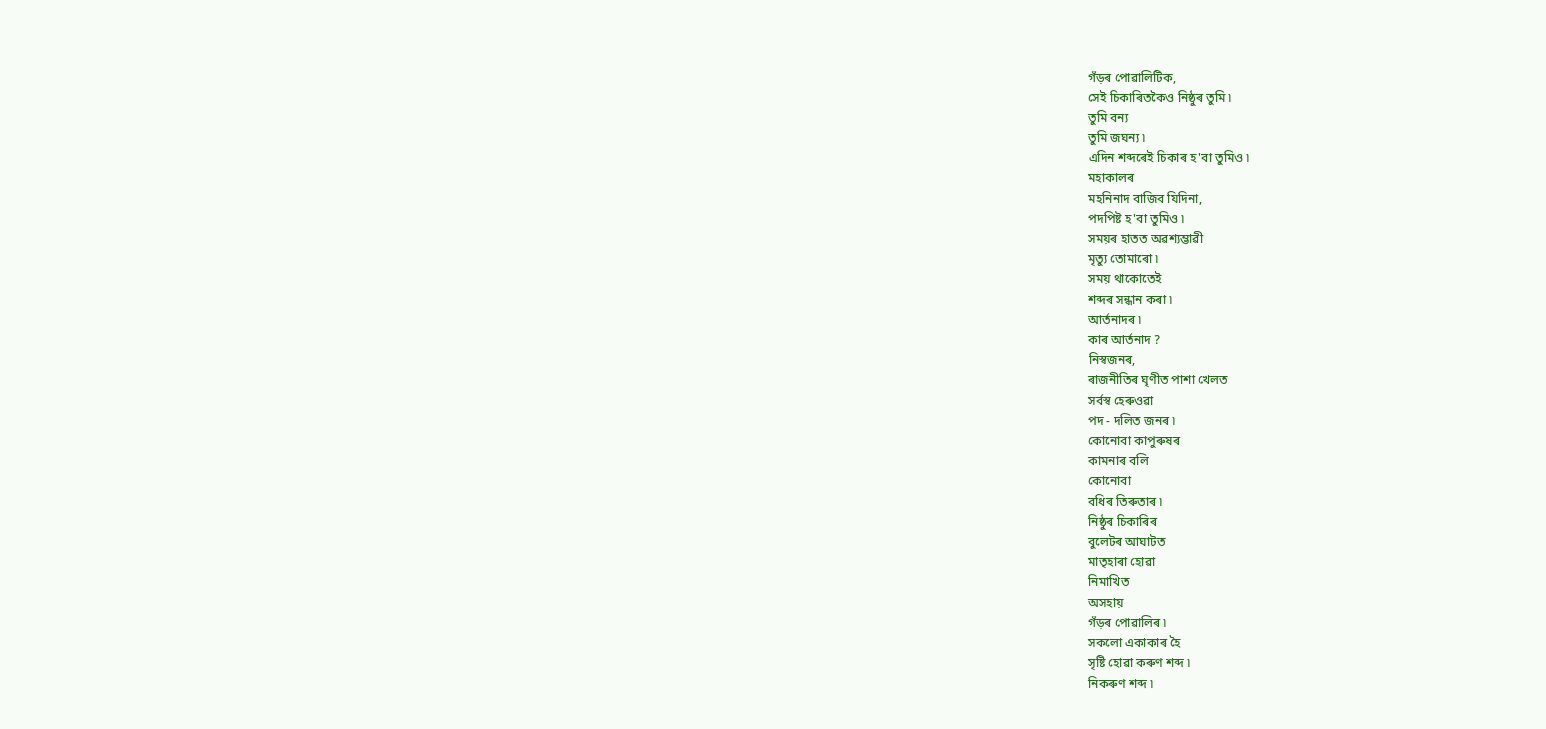গঁড়ৰ পোৱালিটিক,
সেই চিকাৰিতকৈও নিষ্ঠুৰ তুমি ৷
তুমি বন্য
তুমি জঘন্য ৷
এদিন শব্দৰেই চিকাৰ হ'বা তুমিও ৷
মহাকালৰ
মহনিনাদ বাজিব যিদিনা,
পদপিষ্ট হ'বা তুমিও ৷
সময়ৰ হাতত অৱশ্যম্ভাৱী
মৃত্যু তোমাৰো ৷
সময় থাকোতেই
শব্দৰ সন্ধান কৰা ৷
আৰ্তনাদৰ ৷
কাৰ আৰ্তনাদ ?
নিস্বজনৰ,
ৰাজনীতিৰ ঘৃণীত পাশা খেলত
সৰ্বস্ব হেৰুওৱা
পদ - দলিত জনৰ ৷
কোনোবা কাপুৰুষৰ
কামনাৰ বলি
কোনোবা
বধিৰ তিৰুতাৰ ৷
নিষ্ঠুৰ চিকাৰিৰ
বুলেটৰ আঘাটত
মাতৃহাৰা হোৱা
নিমাখিত
অসহায়
গঁড়ৰ পোৱালিৰ ৷
সকলো একাকাৰ হৈ
সৃষ্টি হোৱা কৰুণ শব্দ ৷
নিকৰুণ শব্দ ৷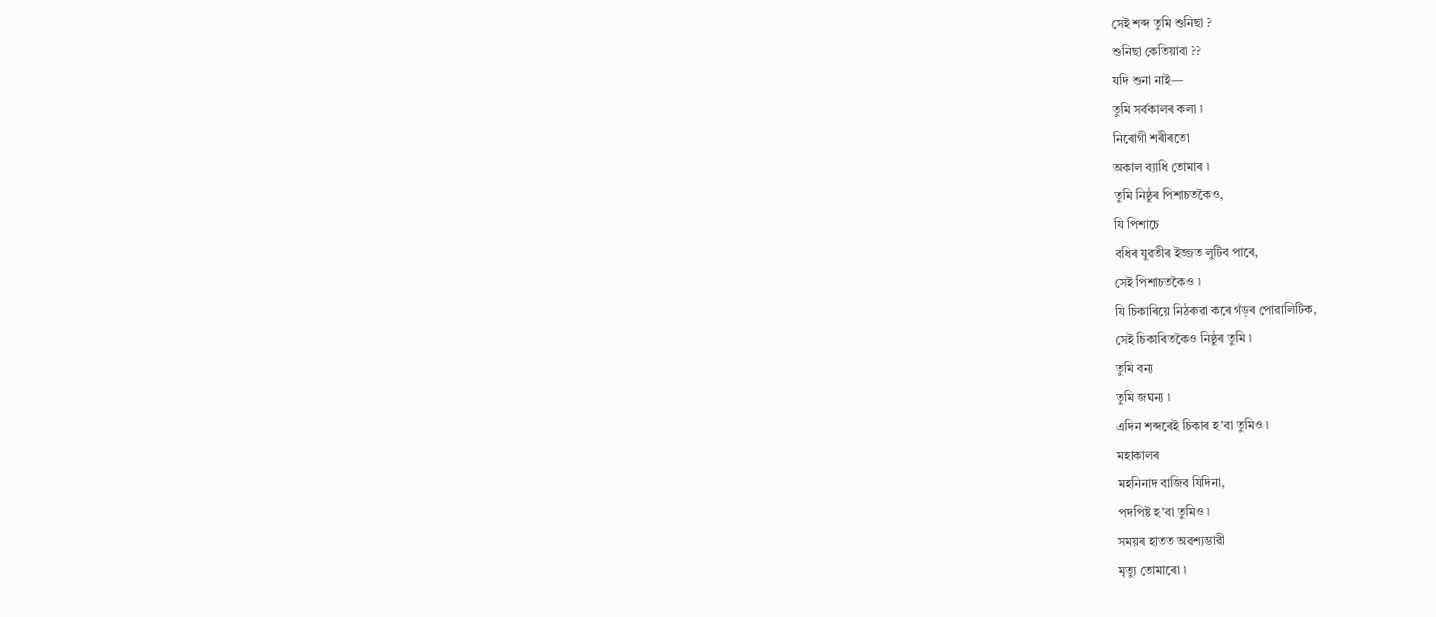সেই শব্দ তুমি শুনিছা ?
শুনিছা কেতিয়াবা ??
যদি শুনা নাই—
তুমি সৰ্বকালৰ কলা ৷
নিৰোগী শৰীৰতো
অকাল ব্যাধি তোমাৰ ৷
তুমি নিষ্ঠুৰ পিশাচতকৈও,
যি পিশাচে
বধিৰ যুৱতীৰ ইজ্জত লুটিব পাৰে,
সেই পিশাচতকৈও ৷
যি চিকাৰিয়ে নিঠৰুৱা কৰে গঁড়ৰ পোৱালিটিক,
সেই চিকাৰিতকৈও নিষ্ঠুৰ তুমি ৷
তুমি বন্য
তুমি জঘন্য ৷
এদিন শব্দৰেই চিকাৰ হ'বা তুমিও ৷
মহাকালৰ
মহনিনাদ বাজিব যিদিনা,
পদপিষ্ট হ'বা তুমিও ৷
সময়ৰ হাতত অৱশ্যম্ভাৱী
মৃত্যু তোমাৰো ৷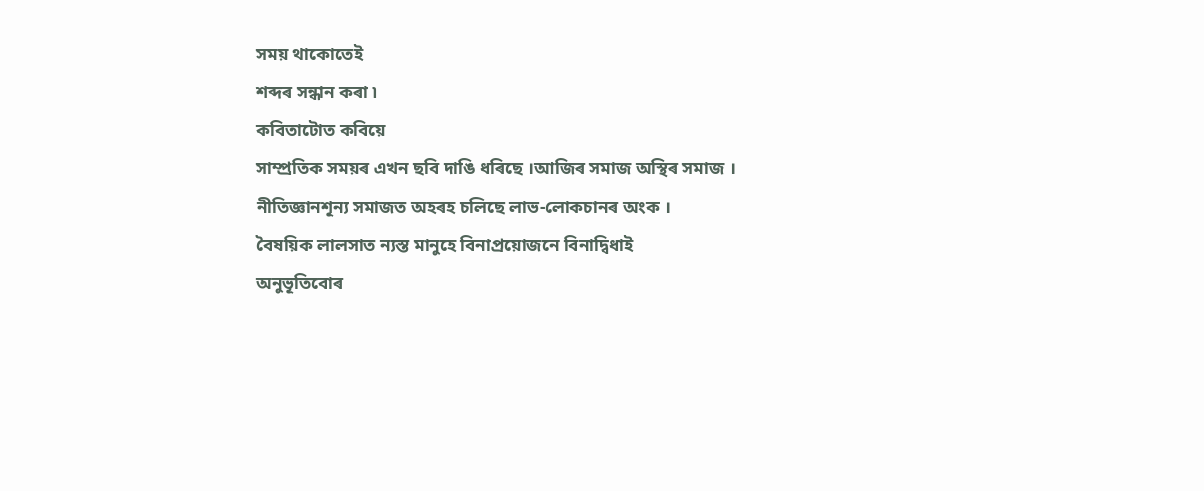সময় থাকোতেই
শব্দৰ সন্ধান কৰা ৷
কবিতাটোত কবিয়ে
সাম্প্ৰতিক সময়ৰ এখন ছবি দাঙি ধৰিছে ।আজিৰ সমাজ অস্থিৰ সমাজ । নীতিজ্ঞানশূন্য সমাজত অহৰহ চলিছে লাভ-লোকচানৰ অংক ।
বৈষয়িক লালসাত ন্যস্ত মানুহে বিনাপ্ৰয়োজনে বিনাদ্বিধাই
অনুভূতিবোৰ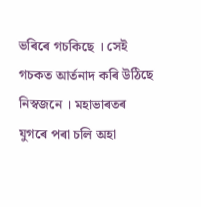ভৰিৰে গচকিছে । সেই গচকত আৰ্তনাদ কৰি উঠিছে নিস্বজনে । মহাভাৰতৰ যুগৰে পৰা চলি অহা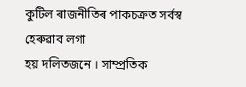কুটিল ৰাজনীতিৰ পাকচক্ৰত সৰ্বস্ব হেৰুৱাব লগা
হয় দলিতজনে । সাম্প্ৰতিক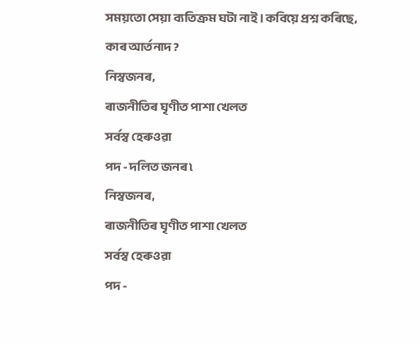সময়তো সেয়া ব্যতিক্ৰম ঘটা নাই । কবিয়ে প্ৰশ্ন কৰিছে,
কাৰ আৰ্তনাদ ?
নিস্বজনৰ,
ৰাজনীতিৰ ঘৃণীত পাশা খেলত
সৰ্বস্ব হেৰুওৱা
পদ - দলিত জনৰ ৷
নিস্বজনৰ,
ৰাজনীতিৰ ঘৃণীত পাশা খেলত
সৰ্বস্ব হেৰুওৱা
পদ -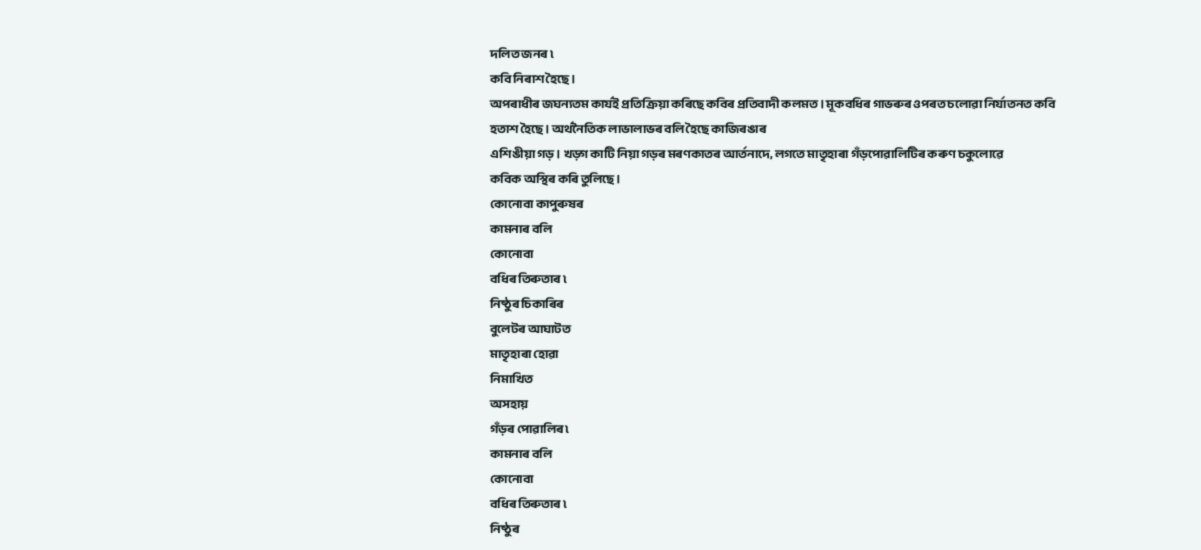দলিত জনৰ ৷
কবি নিৰাশ হৈছে ।
অপৰাধীৰ জঘন্যতম কাৰ্যই প্ৰতিক্ৰিয়া কৰিছে কবিৰ প্ৰতিবাদী কলমত । মূকবধিৰ গাভৰুৰ ওপৰত চলোৱা নিৰ্যাতনত কবি
হতাশ হৈছে । অৰ্থনৈতিক লাভালাভৰ বলি হৈছে কাজিৰঙাৰ
এশিঙীয়া গড় । খড়্গ কাটি নিয়া গড়ৰ মৰণকাতৰ আৰ্তনাদে, লগতে মাতৃহাৰা গঁড়পোৱালিটিৰ কৰুণ চকুলোৱে
কবিক অস্থিৰ কৰি তুলিছে।
কোনোবা কাপুৰুষৰ
কামনাৰ বলি
কোনোবা
বধিৰ তিৰুতাৰ ৷
নিষ্ঠুৰ চিকাৰিৰ
বুলেটৰ আঘাটত
মাতৃহাৰা হোৱা
নিমাখিত
অসহায়
গঁড়ৰ পোৱালিৰ ৷
কামনাৰ বলি
কোনোবা
বধিৰ তিৰুতাৰ ৷
নিষ্ঠুৰ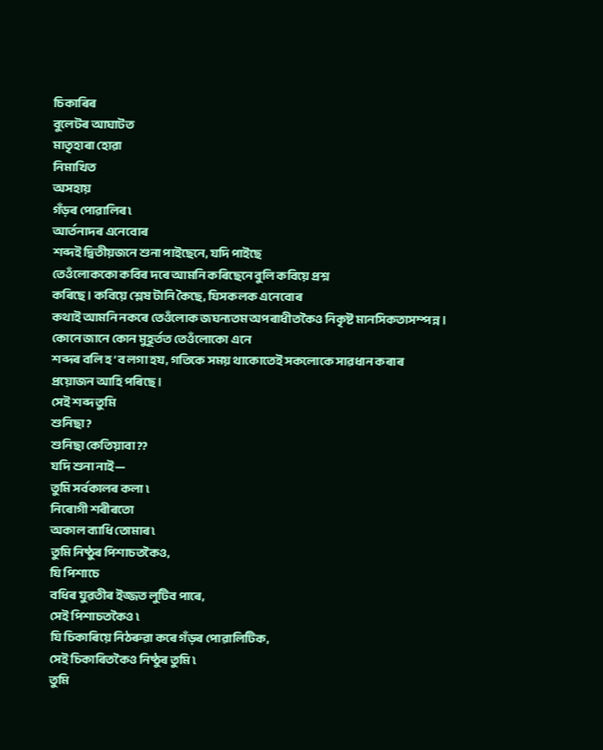চিকাৰিৰ
বুলেটৰ আঘাটত
মাতৃহাৰা হোৱা
নিমাখিত
অসহায়
গঁড়ৰ পোৱালিৰ ৷
আৰ্তনাদৰ এনেবোৰ
শব্দই দ্বিতীয়জনে শুনা পাইছেনে, যদি পাইছে
তেওঁলোককো কবিৰ দৰে আমনি কৰিছেনে বুলি কবিয়ে প্ৰশ্ন
কৰিছে । কবিয়ে শ্লেষ টানি কৈছে, যিসকলক এনেবোৰ
কথাই আমনি নকৰে তেওঁলোক জঘন্যতম অপৰাধীতকৈও নিকৃষ্ট মানসিকতাসম্পন্ন । কোনে জানে কোন মুহূৰ্তত তেওঁলোকো এনে
শব্দৰ বলি হ’ব লগা হয, গতিকে সময় থাকোতেই সকলোকে সাৱধান কৰাৰ
প্ৰয়োজন আহি পৰিছে ।
সেই শব্দ তুমি
শুনিছা ?
শুনিছা কেতিয়াবা ??
যদি শুনা নাই—
তুমি সৰ্বকালৰ কলা ৷
নিৰোগী শৰীৰতো
অকাল ব্যাধি তোমাৰ ৷
তুমি নিষ্ঠুৰ পিশাচতকৈও,
যি পিশাচে
বধিৰ যুৱতীৰ ইজ্জত লুটিব পাৰে,
সেই পিশাচতকৈও ৷
যি চিকাৰিয়ে নিঠৰুৱা কৰে গঁড়ৰ পোৱালিটিক,
সেই চিকাৰিতকৈও নিষ্ঠুৰ তুমি ৷
তুমি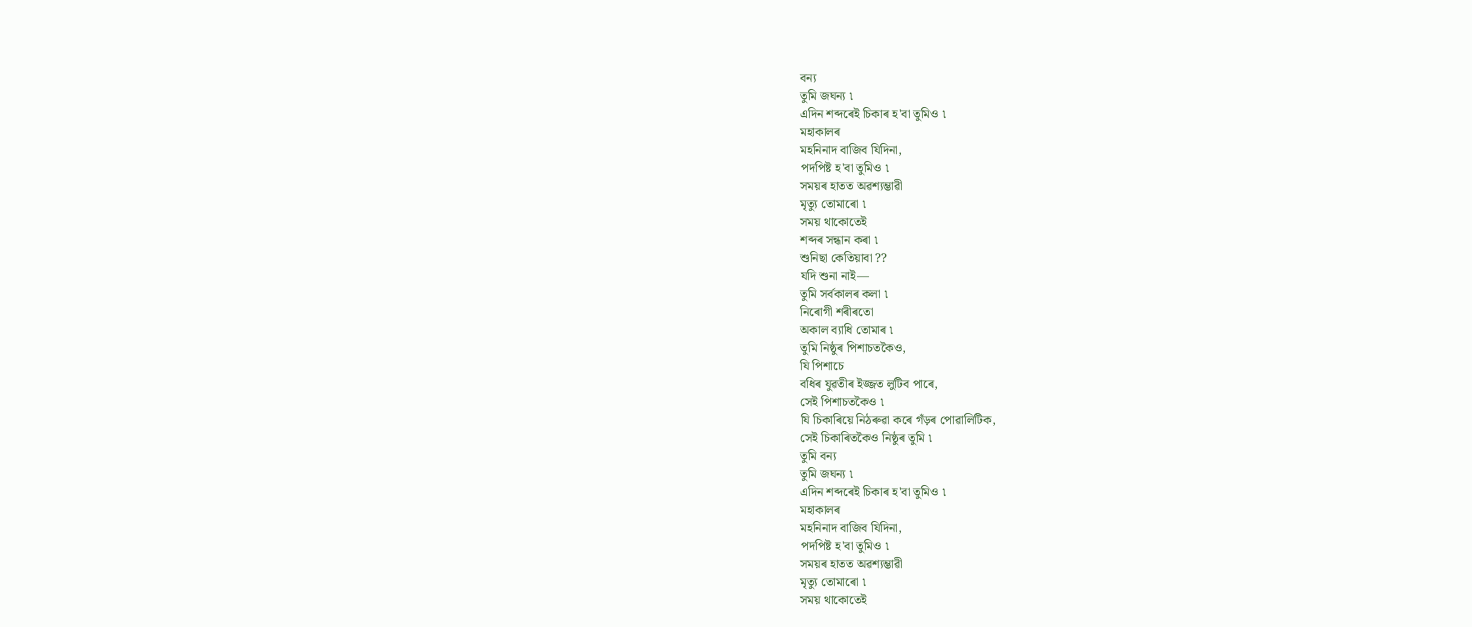বন্য
তুমি জঘন্য ৷
এদিন শব্দৰেই চিকাৰ হ'বা তুমিও ৷
মহাকালৰ
মহনিনাদ বাজিব যিদিনা,
পদপিষ্ট হ'বা তুমিও ৷
সময়ৰ হাতত অৱশ্যম্ভাৱী
মৃত্যু তোমাৰো ৷
সময় থাকোতেই
শব্দৰ সন্ধান কৰা ৷
শুনিছা কেতিয়াবা ??
যদি শুনা নাই—
তুমি সৰ্বকালৰ কলা ৷
নিৰোগী শৰীৰতো
অকাল ব্যাধি তোমাৰ ৷
তুমি নিষ্ঠুৰ পিশাচতকৈও,
যি পিশাচে
বধিৰ যুৱতীৰ ইজ্জত লুটিব পাৰে,
সেই পিশাচতকৈও ৷
যি চিকাৰিয়ে নিঠৰুৱা কৰে গঁড়ৰ পোৱালিটিক,
সেই চিকাৰিতকৈও নিষ্ঠুৰ তুমি ৷
তুমি বন্য
তুমি জঘন্য ৷
এদিন শব্দৰেই চিকাৰ হ'বা তুমিও ৷
মহাকালৰ
মহনিনাদ বাজিব যিদিনা,
পদপিষ্ট হ'বা তুমিও ৷
সময়ৰ হাতত অৱশ্যম্ভাৱী
মৃত্যু তোমাৰো ৷
সময় থাকোতেই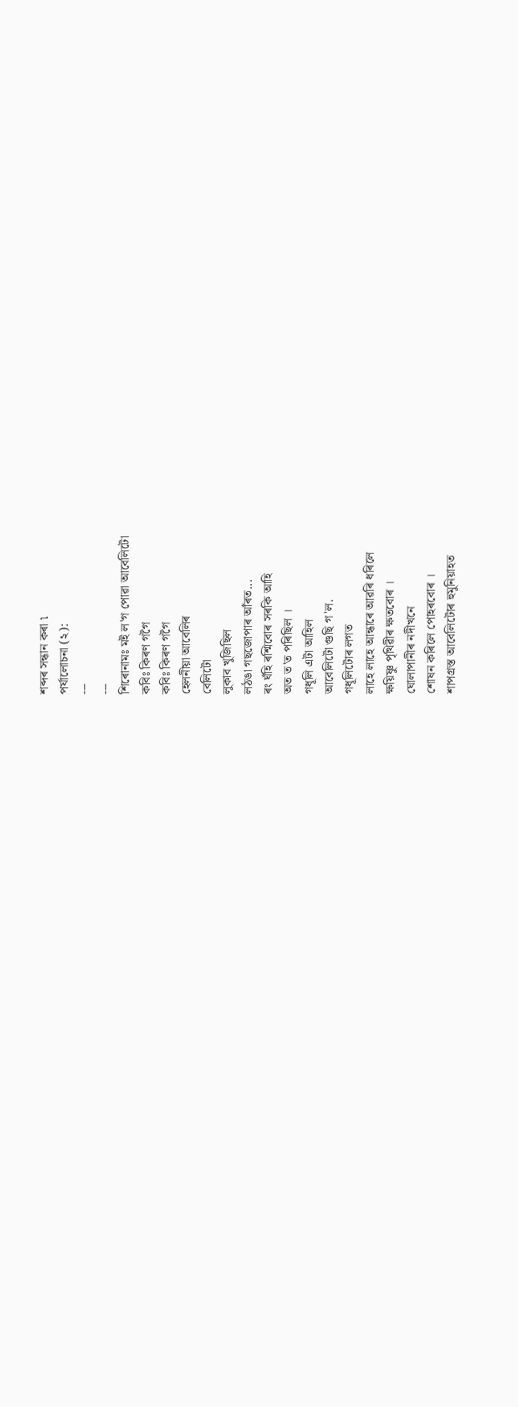শব্দৰ সন্ধান কৰা ৷
পৰ্যালোচনা (২):
---
---
শিৰোনামঃ মই ল'গ পোৱা আবেলিটো
কবিঃ কিৰণ গগৈ
কবিঃ কিৰণ গগৈ
হেলনীয়া আবেলিৰ
বেলিটো
লুকাব খুজিছিল
লঠঙা গছজোপাৰ আঁৰত...
ৰং ঘঁহি ৰশ্মিবোৰ সৰকি আহি
অত ত'ত পৰিছিল ।
গধূলি এটা আহিল
আবেলিটো গুছি গ'ল.
গধূলিটোৰ লগত
লাহে লাহে আন্ধাৰে আৱৰি ধৰিলে
ক্ষয়িষ্ণু পৃথিৱীৰ ক্ষতবোৰ ।
ঘোলাপানীৰ নদীখনে
শোষন কৰিলে পোহৰবোৰ ।
শাপগ্ৰস্ত আবেলিটোৰ হুমুনিয়াহত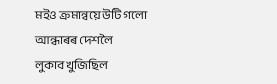মইও ক্ৰমান্বয়ে উটি গলো আন্ধাৰৰ দেশলৈ
লুকাব খুজিছিল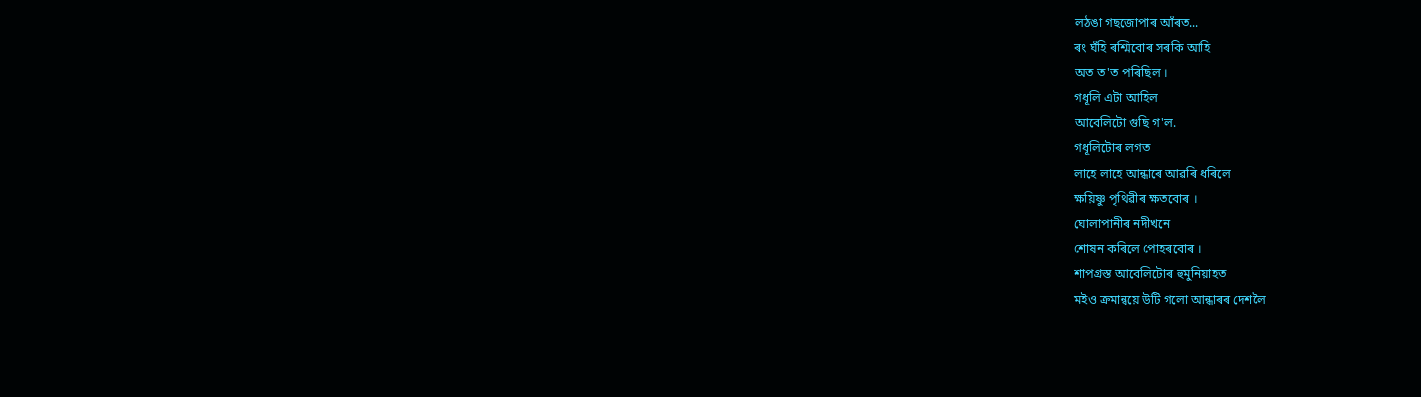লঠঙা গছজোপাৰ আঁৰত...
ৰং ঘঁহি ৰশ্মিবোৰ সৰকি আহি
অত ত'ত পৰিছিল ।
গধূলি এটা আহিল
আবেলিটো গুছি গ'ল.
গধূলিটোৰ লগত
লাহে লাহে আন্ধাৰে আৱৰি ধৰিলে
ক্ষয়িষ্ণু পৃথিৱীৰ ক্ষতবোৰ ।
ঘোলাপানীৰ নদীখনে
শোষন কৰিলে পোহৰবোৰ ।
শাপগ্ৰস্ত আবেলিটোৰ হুমুনিয়াহত
মইও ক্ৰমান্বয়ে উটি গলো আন্ধাৰৰ দেশলৈ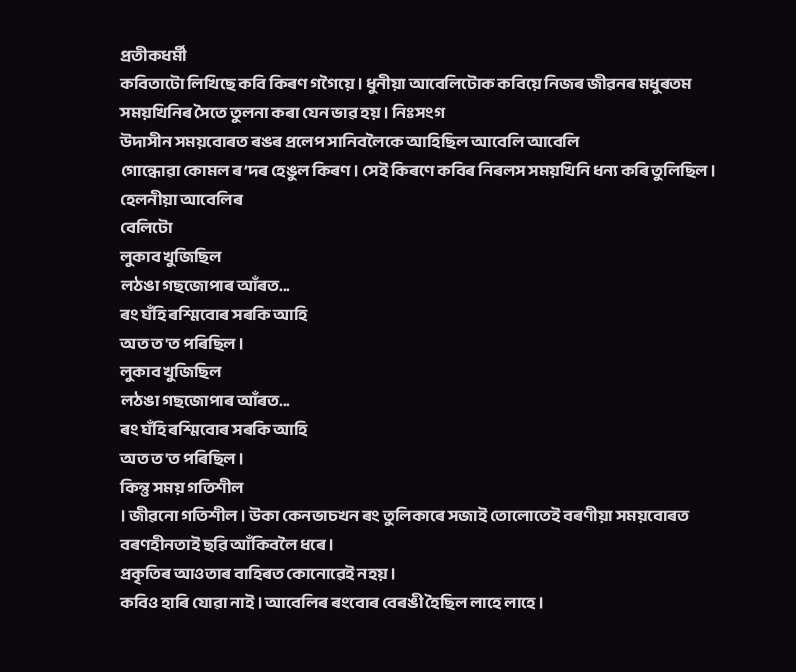প্ৰতীকধৰ্মী
কবিতাটো লিখিছে কবি কিৰণ গগৈয়ে । ধুনীয়া আবেলিটোক কবিয়ে নিজৰ জীৱনৰ মধুৰতম সময়খিনিৰ সৈতে তুলনা কৰা যেন ভাৱ হয় । নিঃসংগ
উদাসীন সময়বোৰত ৰঙৰ প্ৰলেপ সানিবলৈকে আহিছিল আবেলি আবেলি
গোন্ধোৱা কোমল ৰ’দৰ হেঙুল কিৰণ । সেই কিৰণে কবিৰ নিৰলস সময়খিনি ধন্য কৰি তুলিছিল ।
হেলনীয়া আবেলিৰ
বেলিটো
লুকাব খুজিছিল
লঠঙা গছজোপাৰ আঁৰত...
ৰং ঘঁহি ৰশ্মিবোৰ সৰকি আহি
অত ত'ত পৰিছিল ।
লুকাব খুজিছিল
লঠঙা গছজোপাৰ আঁৰত...
ৰং ঘঁহি ৰশ্মিবোৰ সৰকি আহি
অত ত'ত পৰিছিল ।
কিন্তু সময় গতিশীল
। জীৱনো গতিশীল । উকা কেনভাচখন ৰং তুলিকাৰে সজাই তোলোতেই বৰণীয়া সময়বোৰত বৰণহীনতাই ছৱি আঁকিবলৈ ধৰে ।
প্ৰকৃতিৰ আওতাৰ বাহিৰত কোনোৱেই নহয় ।
কবিও হাৰি যোৱা নাই । আবেলিৰ ৰংবোৰ বেৰঙী হৈছিল লাহে লাহে ।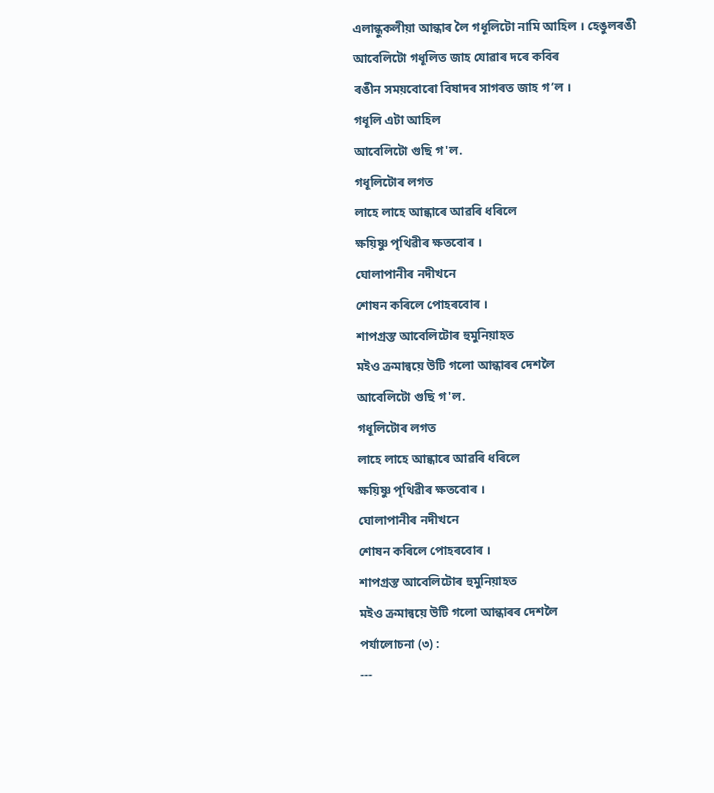এলান্ধুকলীয়া আন্ধাৰ লৈ গধূলিটো নামি আহিল । হেঙুলৰঙী
আবেলিটো গধূলিত জাহ যোৱাৰ দৰে কবিৰ
ৰঙীন সময়বোৰো বিষাদৰ সাগৰত জাহ গ’ল ।
গধূলি এটা আহিল
আবেলিটো গুছি গ'ল.
গধূলিটোৰ লগত
লাহে লাহে আন্ধাৰে আৱৰি ধৰিলে
ক্ষয়িষ্ণু পৃথিৱীৰ ক্ষতবোৰ ।
ঘোলাপানীৰ নদীখনে
শোষন কৰিলে পোহৰবোৰ ।
শাপগ্ৰস্ত আবেলিটোৰ হুমুনিয়াহত
মইও ক্ৰমান্বয়ে উটি গলো আন্ধাৰৰ দেশলৈ
আবেলিটো গুছি গ'ল.
গধূলিটোৰ লগত
লাহে লাহে আন্ধাৰে আৱৰি ধৰিলে
ক্ষয়িষ্ণু পৃথিৱীৰ ক্ষতবোৰ ।
ঘোলাপানীৰ নদীখনে
শোষন কৰিলে পোহৰবোৰ ।
শাপগ্ৰস্ত আবেলিটোৰ হুমুনিয়াহত
মইও ক্ৰমান্বয়ে উটি গলো আন্ধাৰৰ দেশলৈ
পৰ্যালোচনা (৩) :
---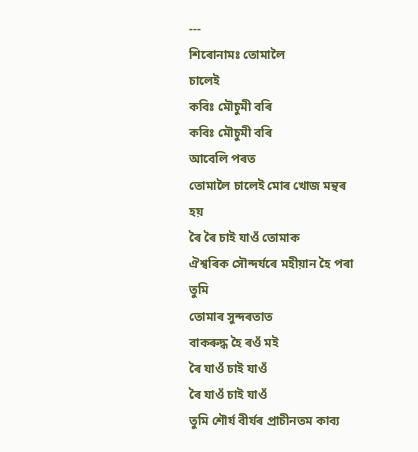---
শিৰোনামঃ তোমালৈ
চালেই
কবিঃ মৌচুমী বৰি
কবিঃ মৌচুমী বৰি
আবেলি পৰত
তোমালৈ চালেই মোৰ খোজ মন্থৰ হয়
ৰৈ ৰৈ চাই যাওঁ তোমাক
ঐশ্বৰিক সৌন্দৰ্যৰে মহীয়ান হৈ পৰা তুমি
তোমাৰ সুন্দৰতাত
বাকৰুদ্ধ হৈ ৰওঁ মই
ৰৈ যাওঁ চাই যাওঁ
ৰৈ যাওঁ চাই যাওঁ
তুমি শৌৰ্য বীৰ্যৰ প্ৰাচীনতম কাব্য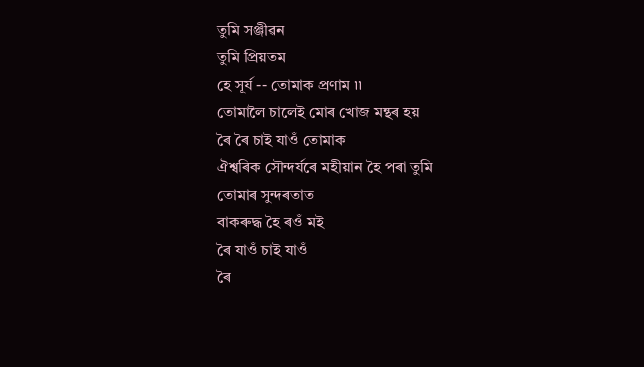তুমি সঞ্জীৱন
তুমি প্ৰিয়তম
হে সূৰ্য -- তোমাক প্ৰণাম ৷৷
তোমালৈ চালেই মোৰ খোজ মন্থৰ হয়
ৰৈ ৰৈ চাই যাওঁ তোমাক
ঐশ্বৰিক সৌন্দৰ্যৰে মহীয়ান হৈ পৰা তুমি
তোমাৰ সুন্দৰতাত
বাকৰুদ্ধ হৈ ৰওঁ মই
ৰৈ যাওঁ চাই যাওঁ
ৰৈ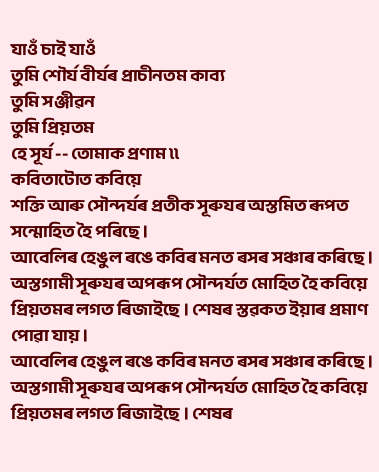যাওঁ চাই যাওঁ
তুমি শৌৰ্য বীৰ্যৰ প্ৰাচীনতম কাব্য
তুমি সঞ্জীৱন
তুমি প্ৰিয়তম
হে সূৰ্য -- তোমাক প্ৰণাম ৷৷
কবিতাটোত কবিয়ে
শক্তি আৰু সৌন্দৰ্যৰ প্ৰতীক সূৰুযৰ অস্তমিত ৰূপত সন্মোহিত হৈ পৰিছে ।
আবেলিৰ হেঙুল ৰঙে কবিৰ মনত ৰসৰ সঞ্চাৰ কৰিছে । অস্তগামী সূৰুযৰ অপৰূপ সৌন্দৰ্যত মোহিত হৈ কবিয়ে প্ৰিয়তমৰ লগত ৰিজাইছে । শেষৰ স্তৱকত ইয়াৰ প্ৰমাণ পোৱা যায় ।
আবেলিৰ হেঙুল ৰঙে কবিৰ মনত ৰসৰ সঞ্চাৰ কৰিছে । অস্তগামী সূৰুযৰ অপৰূপ সৌন্দৰ্যত মোহিত হৈ কবিয়ে প্ৰিয়তমৰ লগত ৰিজাইছে । শেষৰ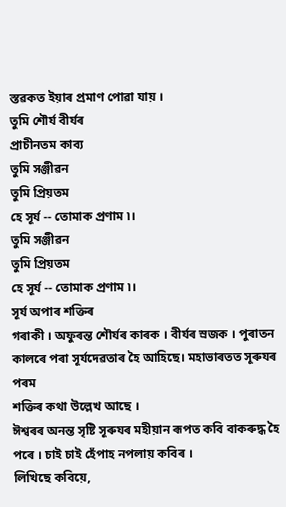স্তৱকত ইয়াৰ প্ৰমাণ পোৱা যায় ।
তুমি শৌৰ্য বীৰ্যৰ
প্ৰাচীনতম কাব্য
তুমি সঞ্জীৱন
তুমি প্ৰিয়তম
হে সূৰ্য -- তোমাক প্ৰণাম ৷।
তুমি সঞ্জীৱন
তুমি প্ৰিয়তম
হে সূৰ্য -- তোমাক প্ৰণাম ৷।
সূৰ্য অপাৰ শক্তিৰ
গৰাকী । অফুৰন্ত শৌৰ্যৰ কাৰক । বীৰ্যৰ স্ৰজক । পুৰাতন কালৰে পৰা সূৰ্যদেৱতাৰ হৈ আহিছে। মহাভাৰতত সূৰুযৰ পৰম
শক্তিৰ কথা উল্লেখ আছে ।
ঈশ্বৰৰ অনন্ত সৃষ্টি সূৰুযৰ মহীয়ান ৰূপত কবি বাকৰুদ্ধ হৈ পৰে । চাই চাই হেঁপাহ নপলায় কবিৰ ।
লিখিছে কবিয়ে,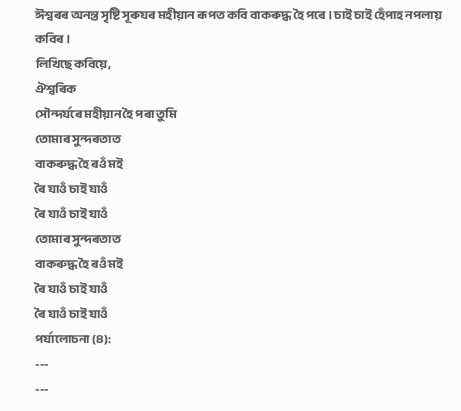ঈশ্বৰৰ অনন্ত সৃষ্টি সূৰুযৰ মহীয়ান ৰূপত কবি বাকৰুদ্ধ হৈ পৰে । চাই চাই হেঁপাহ নপলায় কবিৰ ।
লিখিছে কবিয়ে,
ঐশ্বৰিক
সৌন্দৰ্যৰে মহীয়ান হৈ পৰা তুমি
তোমাৰ সুন্দৰতাত
বাকৰুদ্ধ হৈ ৰওঁ মই
ৰৈ যাওঁ চাই যাওঁ
ৰৈ যাওঁ চাই যাওঁ
তোমাৰ সুন্দৰতাত
বাকৰুদ্ধ হৈ ৰওঁ মই
ৰৈ যাওঁ চাই যাওঁ
ৰৈ যাওঁ চাই যাওঁ
পৰ্যালোচনা (৪):
---
---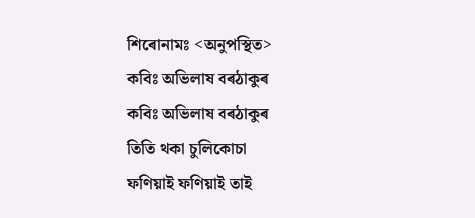শিৰোনামঃ <অনুপস্থিত>
কবিঃ অভিলাষ বৰঠাকুৰ
কবিঃ অভিলাষ বৰঠাকুৰ
তিতি থকা চুলিকোচা
ফণিয়াই ফণিয়াই তাই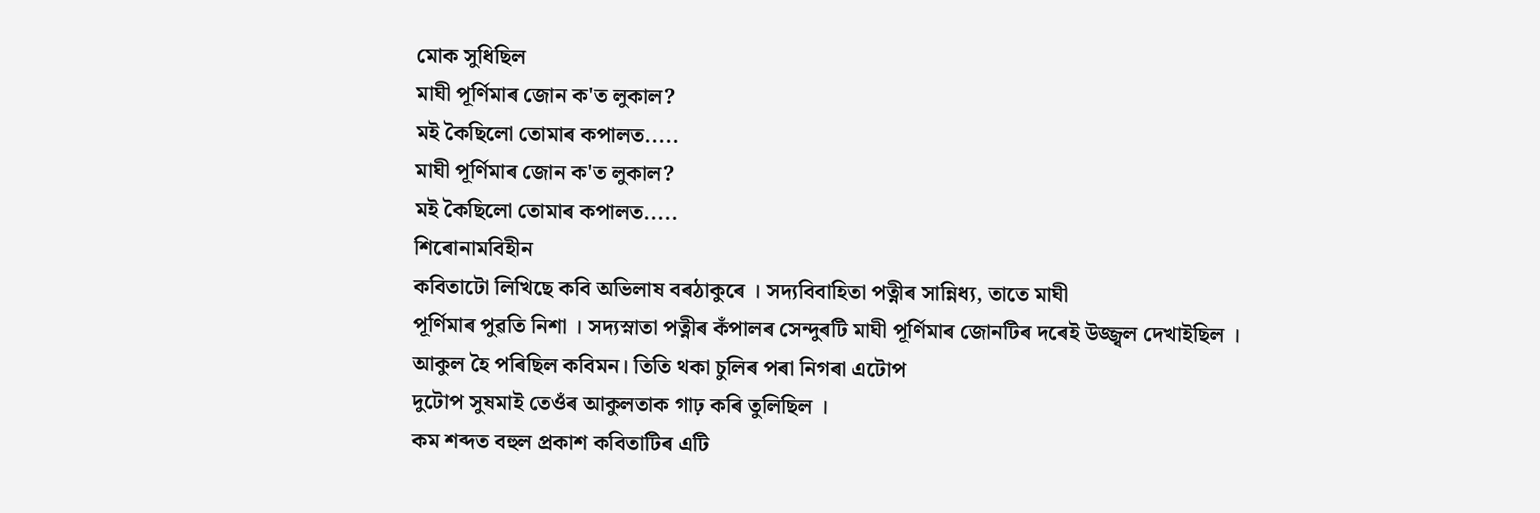মোক সুধিছিল
মাঘী পূৰ্ণিমাৰ জোন ক'ত লুকাল?
মই কৈছিলো তোমাৰ কপালত.....
মাঘী পূৰ্ণিমাৰ জোন ক'ত লুকাল?
মই কৈছিলো তোমাৰ কপালত.....
শিৰোনামবিহীন
কবিতাটো লিখিছে কবি অভিলাষ বৰঠাকুৰে । সদ্যবিবাহিতা পত্নীৰ সান্নিধ্য, তাতে মাঘী
পূৰ্ণিমাৰ পুৱতি নিশা । সদ্যস্নাতা পত্নীৰ কঁপালৰ সেন্দুৰটি মাঘী পূৰ্ণিমাৰ জোনটিৰ দৰেই উজ্জ্বল দেখাইছিল ।
আকুল হৈ পৰিছিল কবিমন। তিতি থকা চুলিৰ পৰা নিগৰা এটোপ
দুটোপ সুষমাই তেওঁৰ আকুলতাক গাঢ় কৰি তুলিছিল ।
কম শব্দত বহুল প্ৰকাশ কবিতাটিৰ এটি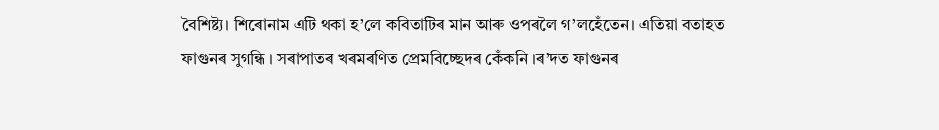বৈশিষ্ট্য। শিৰোনাম এটি থকা হ’লে কবিতাটিৰ মান আৰু ওপৰলৈ গ’লহেঁতেন। এতিয়া বতাহত ফাগুনৰ সুগন্ধি । সৰাপাতৰ খৰমৰণিত প্ৰেমবিচ্ছেদৰ কেঁকনি ।ৰ’দত ফাগুনৰ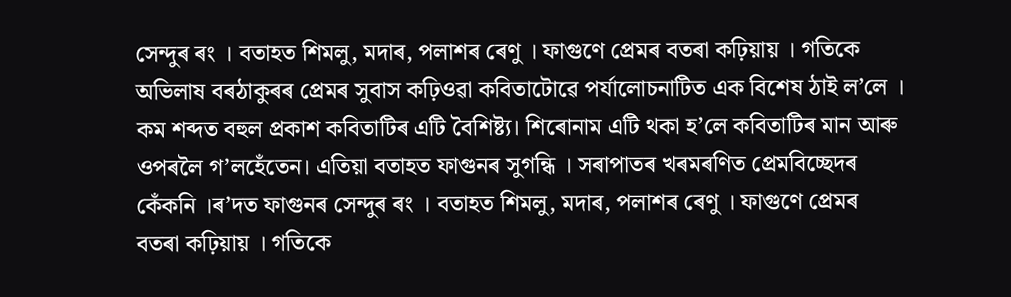সেন্দুৰ ৰং । বতাহত শিমলু, মদাৰ, পলাশৰ ৰেণু । ফাগুণে প্ৰেমৰ বতৰা কঢ়িয়ায় । গতিকে অভিলাষ বৰঠাকুৰৰ প্ৰেমৰ সুবাস কঢ়িওৱা কবিতাটোৱে পৰ্যালোচনাটিত এক বিশেষ ঠাই ল’লে ।
কম শব্দত বহুল প্ৰকাশ কবিতাটিৰ এটি বৈশিষ্ট্য। শিৰোনাম এটি থকা হ’লে কবিতাটিৰ মান আৰু ওপৰলৈ গ’লহেঁতেন। এতিয়া বতাহত ফাগুনৰ সুগন্ধি । সৰাপাতৰ খৰমৰণিত প্ৰেমবিচ্ছেদৰ কেঁকনি ।ৰ’দত ফাগুনৰ সেন্দুৰ ৰং । বতাহত শিমলু, মদাৰ, পলাশৰ ৰেণু । ফাগুণে প্ৰেমৰ বতৰা কঢ়িয়ায় । গতিকে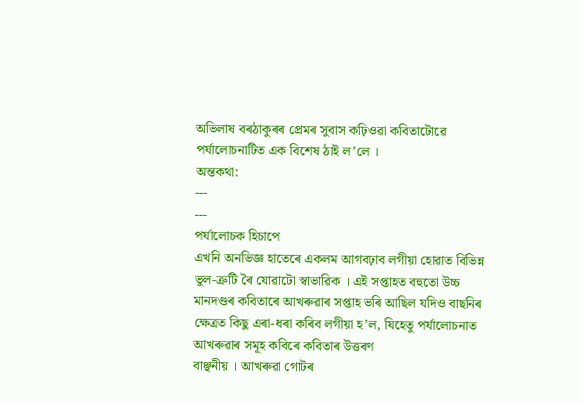অভিলাষ বৰঠাকুৰৰ প্ৰেমৰ সুবাস কঢ়িওৱা কবিতাটোৱে পৰ্যালোচনাটিত এক বিশেষ ঠাই ল’লে ।
অন্তকথা:
---
---
পৰ্যালোচক হিচাপে
এখনি অনভিজ্ঞ হাতেৰে একলম আগবঢ়াব লগীয়া হোৱাত বিভিন্ন ভুল-ত্ৰুটি ৰৈ যোৱাটো স্বাভাৱিক । এই সপ্তাহত বহুতো উচ্চ
মানদণ্ডৰ কবিতাৰে আখৰুৱাৰ সপ্তাহ ভৰি আছিল যদিও বাছনিৰ
ক্ষেত্ৰত কিছু এৰা-ধৰা কৰিব লগীয়া হ’ল, যিহেতু পৰ্যালোচনাত আখৰুৱাৰ সমূহ কবিৰে কবিতাৰ উত্তৰণ
বাঞ্ছনীয় । আখৰুৱা গোটৰ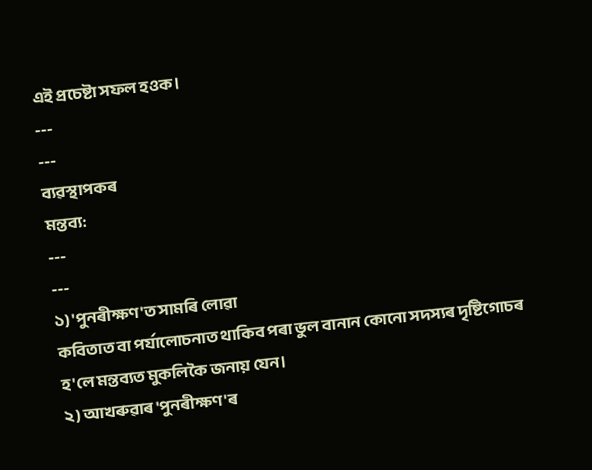এই প্ৰচেষ্টা সফল হওক।
---
---
ব্যৱস্থাপকৰ
মন্তব্য:
---
---
১) 'পুনৰীক্ষণ'ত সামৰি লোৱা
কবিতাত বা পৰ্যালোচনাত থাকিব পৰা ভুল বানান কোনো সদস্যৰ দৃষ্টিগোচৰ হ'লে মন্তব্যত মুকলিকৈ জনায় যেন।
২) আখৰুৱাৰ 'পুনৰীক্ষণ'ৰ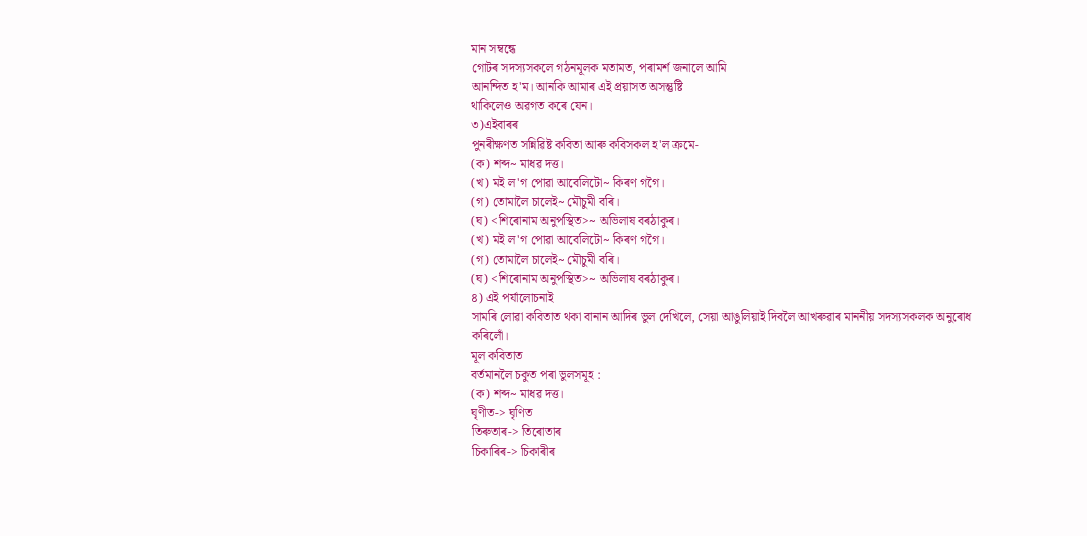মান সম্বন্ধে
গোটৰ সদস্যসকলে গঠনমূলক মতামত, পৰামৰ্শ জনালে আমি
আনন্দিত হ'ম। আনকি আমাৰ এই প্ৰয়াসত অসন্তুষ্টি
থাকিলেও অৱগত কৰে যেন।
৩)এইবাৰৰ
পুনৰীক্ষণত সন্নিৱিষ্ট কবিতা আৰু কবিসকল হ'ল ক্ৰমে-
(ক) শব্দ~ মাধৱ দত্ত।
(খ) মই ল'গ পোৱা আবেলিটো~ কিৰণ গগৈ।
(গ) তোমালৈ চালেই~ মৌচুমী বৰি।
(ঘ) <শিৰোনাম অনুপস্থিত>~ অভিলাষ বৰঠাকুৰ।
(খ) মই ল'গ পোৱা আবেলিটো~ কিৰণ গগৈ।
(গ) তোমালৈ চালেই~ মৌচুমী বৰি।
(ঘ) <শিৰোনাম অনুপস্থিত>~ অভিলাষ বৰঠাকুৰ।
৪) এই পৰ্যালোচনাই
সামৰি লোৱা কবিতাত থকা বানান আদিৰ ভুল দেখিলে, সেয়া আঙুলিয়াই দিবলৈ আখৰুৱাৰ মাননীয় সদস্যসকলক অনুৰোধ
কৰিলোঁ।
মূল কবিতাত
বৰ্তমানলৈ চকুত পৰা ভুলসমূহ :
(ক) শব্দ~ মাধৱ দত্ত।
ঘৃণীত-> ঘৃণিত
তিৰুতাৰ-> তিৰোতাৰ
চিকাৰিৰ-> চিকাৰীৰ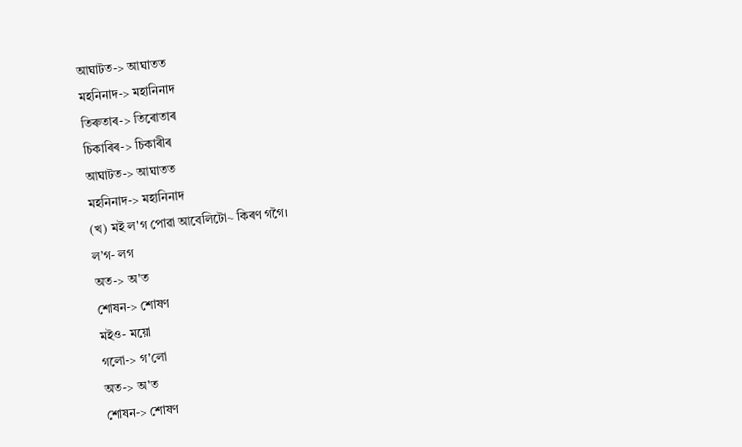আঘাটত-> আঘাতত
মহনিনাদ-> মহানিনাদ
তিৰুতাৰ-> তিৰোতাৰ
চিকাৰিৰ-> চিকাৰীৰ
আঘাটত-> আঘাতত
মহনিনাদ-> মহানিনাদ
(খ) মই ল'গ পোৱা আবেলিটো~ কিৰণ গগৈ।
ল’গ- লগ
অত-> অ'ত
শোষন-> শোষণ
মইও- ময়ো
গলো-> গ'লো
অত-> অ'ত
শোষন-> শোষণ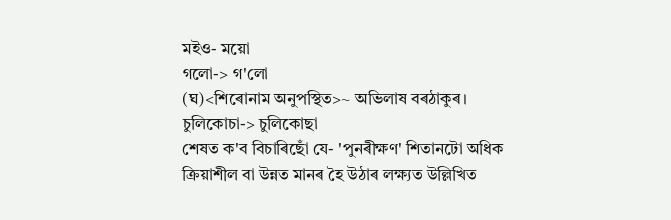মইও- ময়ো
গলো-> গ'লো
(ঘ)<শিৰোনাম অনুপস্থিত>~ অভিলাষ বৰঠাকুৰ।
চুলিকোচা-> চুলিকোছা
শেষত ক'ব বিচাৰিছোঁ যে- 'পুনৰীক্ষণ' শিতানটো অধিক ক্ৰিয়াশীল বা উন্নত মানৰ হৈ উঠাৰ লক্ষ্যত উল্লিখিত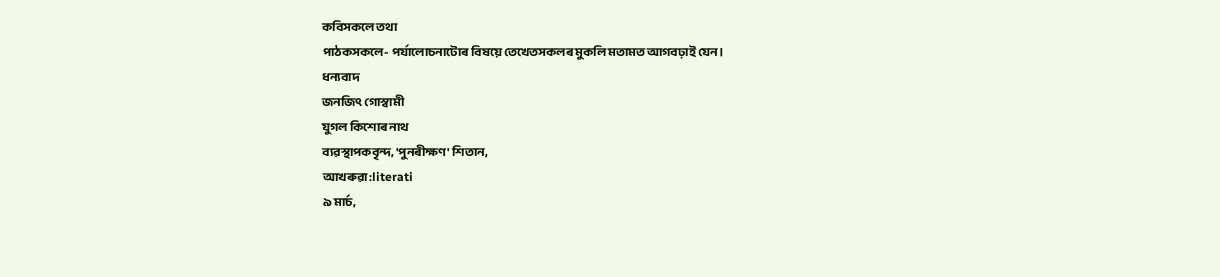কবিসকলে তথা
পাঠকসকলে- পৰ্যালোচনাটোৰ বিষয়ে তেখেতসকলৰ মুকলি মতামত আগবঢ়াই যেন।
ধন্যবাদ
জনজিৎ গোস্বামী
যুগল কিশোৰ নাথ
ব্যৱস্থাপকবৃন্দ, 'পুনৰীক্ষণ' শিতান,
আখৰুৱা:literati
৯ মাৰ্চ,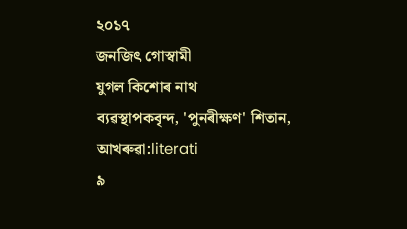২০১৭
জনজিৎ গোস্বামী
যুগল কিশোৰ নাথ
ব্যৱস্থাপকবৃন্দ, 'পুনৰীক্ষণ' শিতান,
আখৰুৱা:literati
৯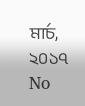মাৰ্চ, ২০১৭
No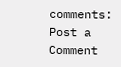comments:
Post a Comment